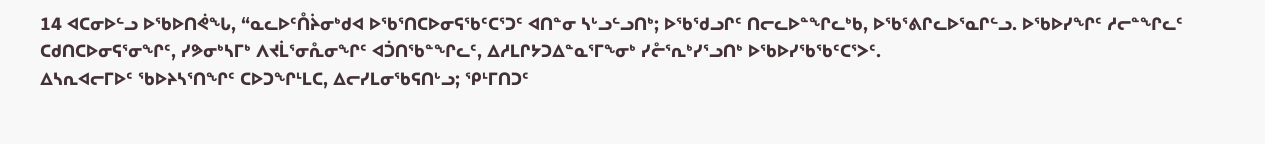14 ᐊᑕᓂᐅᓪᓗ ᐅᖃᐅᑎᕚᖓ, “ᓇᓚᐅᑦᑍᔩᓂᒃᑯᐊ ᐅᖃᕐᑎᑕᐅᓂᕋᖃᑦᑕᕐᑐᑦ ᐊᑎᓐᓂ ᓴᒡᓗᓪᓗᑎᒃ; ᐅᖃᖁᓗᒋᑦ ᑎᓕᓚᐅᓐᖏᓚᒃᑲ, ᐅᖃᕐᕕᒋᓚᐅᕐᓇᒋᓪᓗ. ᐅᖃᐅᓯᖏᑦ ᓱᓕᓐᖏᓚᑦ ᑕᑯᑎᑕᐅᓂᕋᕐᓂᖏᑦ, ᓯᕗᓂᒃᓴᒥᒃ ᐱᔪᒫᕐᓂᕅᓂᖏᑦ ᐊᑑᑎᖃᓐᖏᓚᑦ, ᐃᓱᒪᒋᔭᑐᐃᓐᓇᕐᒥᖕᓂᒃ ᓯᓔᕐᕆᒃᓯᕐᓗᑎᒃ ᐅᖃᐅᓯᖃᖃᑦᑕᕐᐳᑦ.
ᐃᓴᕆᐊᓕᒥᐅᑦ ᖃᐅᔨᓴᕐᑎᖏᑦ ᑕᐅᑐᖏᒻᒪᑕ, ᐃᓕᓯᒪᓂᖃᕋᑎᒡᓗ; ᕿᒻᒥᑎᑐᑦ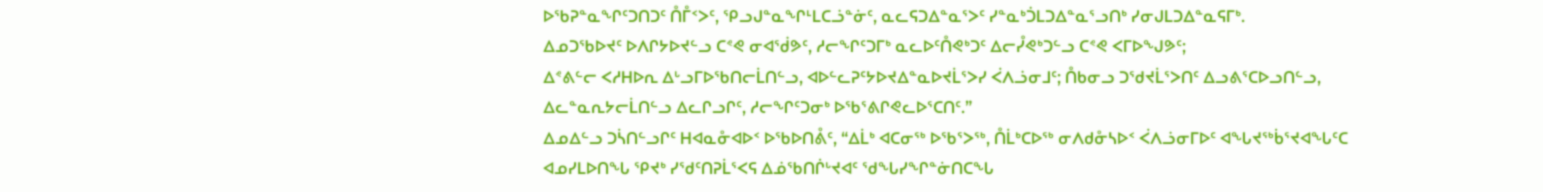ᐅᖃᕈᓐᓇᖏᑦᑐᑎᑐᑦ ᑍᒤᑉᐳᑦ, ᕿᓗᒍᓐᓇᖏᒻᒪᑕᓘᓐᓃᑦ, ᓇᓚᕋᑐᐃᓐᓇᕐᐳᑦ ᓯᓐᓇᒃᑑᒪᑐᐃᓐᓇᕐᓗᑎᒃ ᓯᓂᒍᒪᑐᐃᓐᓇᕋᒥᒃ.
ᐃᓄᑐᖃᐅᔪᑦ ᐅᐱᒋᔭᐅᔪᓪᓗ ᑕᕝᕙ ᓂᐊᖂᕗᑦ, ᓱᓕᖏᑦᑐᒥᒃ ᓇᓚᐅᑦᑍᕙᒃᑐᑦ ᐃᓕᓮᕙᒃᑐᓪᓗ ᑕᕝᕙ ᐸᒥᐅᖑᕗᑦ;
ᐃᕝᕕᓪᓕ ᐸᓱᕼᐅᕆ ᐃᒡᓗᒥᐅᖃᑎᓕᒫᑎᓪᓗ, ᐊᐅᓪᓚᕈᑦᔭᐅᔪᐃᓐᓇᐅᔪᒫᕐᐳᓯ ᐹᐱᓘᓂᒧᑦ; ᑍᑲᓂᓗ ᑐᖁᔪᒫᕐᐳᑎᑦ ᐃᓗᕕᕐᑕᐅᓗᑎᓪᓗ, ᐃᓚᓐᓇᕆᔭᓕᒫᑎᓪᓗ ᐃᓚᒋᓗᒋᑦ, ᓱᓕᖏᑦᑐᓂᒃ ᐅᖃᕐᕕᒋᕙᓚᐅᕐᑕᑎᑦ.”
ᐃᓄᐃᓪᓗ ᑐᓵᑎᓪᓗᒋᑦ ᕼᐊᓇᓁᐊᐅᑉ ᐅᖃᐅᑎᕔᑦ, “ᐃᒫᒃ ᐊᑕᓂᖅ ᐅᖃᕐᐳᖅ, ᑍᒫᒃᑕᐅᖅ ᓂᐱᑯᓁᓴᐅᑉ ᐹᐱᓘᓂᒥᐅᑦ ᐊᖓᔪᖅᑳᕐᔪᐊᖓᑦᑕ ᐊᓄᓯᒪᐅᑎᖓ ᕿᔪᒃ ᓯᖁᑦᑎᕈᒫᕐᐸᕋ ᐃᓅᖃᑎᒌᒡᔪᐊᑦ ᖁᖓᓯᖏᓐᓃᑎᑕᖓ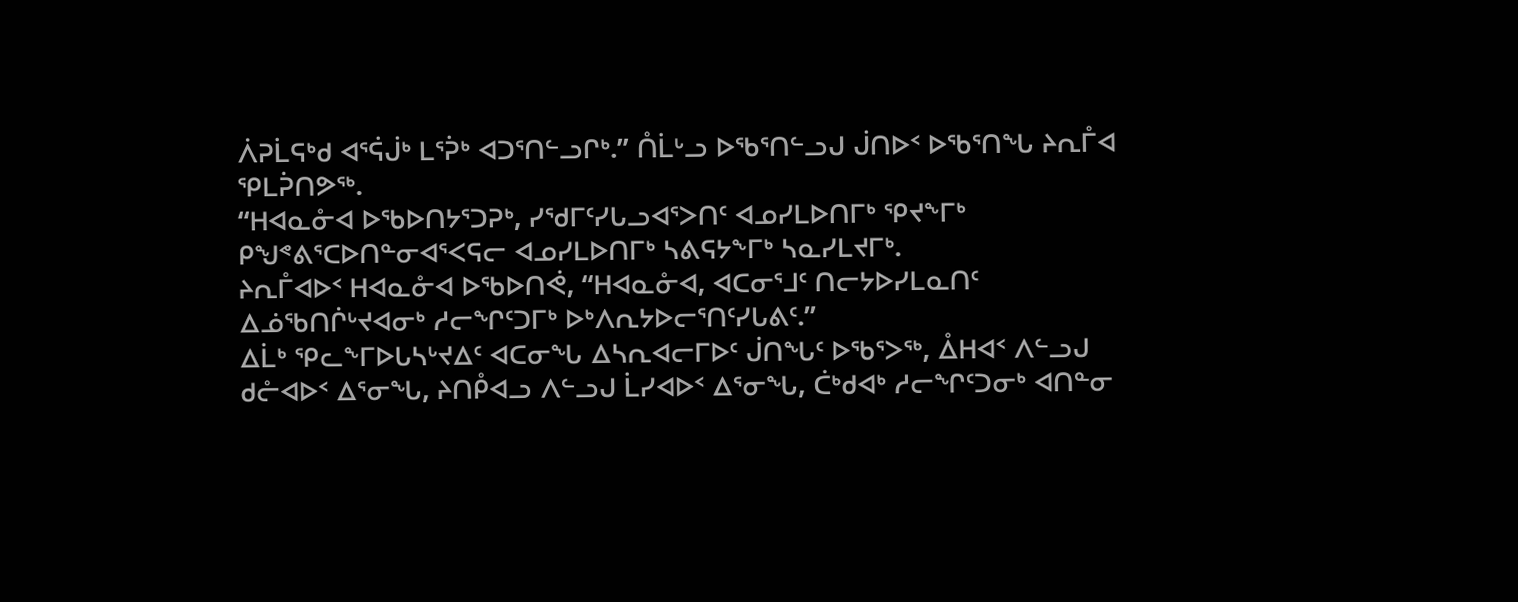ᐲᕈᒫᕋᒃᑯ ᐊᕐᕌᒎᒃ ᒪᕐᕉᒃ ᐊᑐᕐᑎᓪᓗᒋᒃ.” ᑍᒫᒡᓗ ᐅᖃᕐᑎᓪᓗᒍ ᒎᑎᐅᑉ ᐅᖃᕐᑎᖓ ᔨᕆᒤᐊ ᕿᒪᕉᑎᕗᖅ.
“ᕼᐊᓇᓁᐊ ᐅᖃᐅᑎᔭᕐᑐᕈᒃ, ᓯᖁᒥᑦᓯᒐᓗᐊᕐᐳᑎᑦ ᐊᓄᓯᒪᐅᑎᒥᒃ ᕿᔪᖕᒥᒃ ᑭᖑᕝᕕᕐᑕᐅᑎᓐᓂᐊᕐᐸᕋᓕ ᐊᓄᓯᒪᐅᑎᒥᒃ ᓴᕕᕋᔭᖕᒥᒃ ᓴᓇᓯᒪᔪᒥᒃ.
ᔨᕆᒤᐊᐅᑉ ᕼᐊᓇᓁᐊ ᐅᖃᐅᑎᕚ, “ᕼᐊᓇᓁᐊ, ᐊᑕᓂᕐᒧᑦ ᑎᓕᔭᐅᓯᒪᓇᑎᑦ ᐃᓅᖃᑎᒌᒡᔪᐊᓂᒃ ᓱᓕᖏᑦᑐᒥᒃ ᐅᒃᐱᕆᔭᐅᓕᕐᑎᑦᓯᒐᕕᑦ.”
ᐃᒫᒃ ᕿᓚᖕᒥᐅᒐᓴᒡᔪᐃᑦ ᐊᑕᓂᖓ ᐃᓴᕆᐊᓕᒥᐅᑦ ᒎᑎᖓᑦ ᐅᖃᕐᐳᖅ, ᐂᕼᐊᑉ ᐱᓪᓗᒍ ᑯᓔᐊᐅᑉ ᐃᕐᓂᖓ, ᔨᑎᑬᐊᓗ ᐱᓪᓗᒍ ᒫᓯᐊᐅᑉ ᐃᕐᓂᖓ, ᑖᒃᑯᐊᒃ ᓱᓕᖏᑦᑐᓂᒃ ᐊᑎᓐᓂ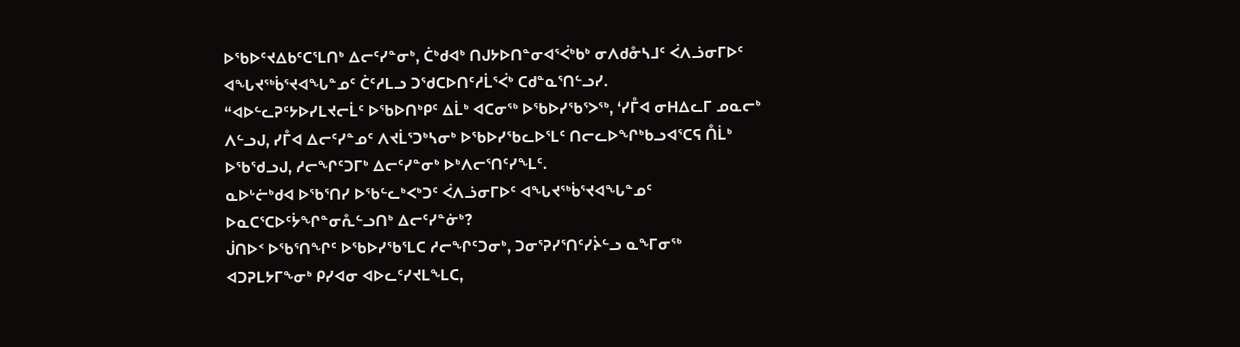ᐅᖃᐅᑦᔪᐃᑲᑦᑕᕐᒪᑎᒃ ᐃᓕᑦᓯᓐᓂᒃ, ᑖᒃᑯᐊᒃ ᑎᒍᔭᐅᑎᓐᓂᐊᕐᐹᒃᑲᒃ ᓂᐱᑯᓁᓴᒧᑦ ᐹᐱᓘᓂᒥᐅᑦ ᐊᖓᔪᖅᑳᕐᔪᐊᖓᓐᓄᑦ ᑖᑦᓱᒪᓗ ᑐᖁᑕᐅᑎᑦᓱᒫᕐᐹᒃ ᑕᑯᓐᓇᕐᑎᓪᓗᓯ.
“ᐊᐅᓪᓚᕈᑦᔭᐅᓯᒪᔪᓕᒫᑦ ᐅᖃᐅᑎᒃᑭᑦ ᐃᒫᒃ ᐊᑕᓂᖅ ᐅᖃᐅᓯᖃᕐᐳᖅ, ‘ᓯᒤᐊ ᓂᕼᐃᓚᒥ ᓄᓇᓕᒃ ᐱᓪᓗᒍ, ᓯᒤᐊ ᐃᓕᑦᓯᓐᓄᑦ ᐱᔪᒫᕐᑐᒃᓴᓂᒃ ᐅᖃᐅᓯᖃᓚᐅᕐᒪᑦ ᑎᓕᓚᐅᖏᒃᑲᓗᐊᕐᑕᕋ ᑍᒫᒃ ᐅᖃᖁᓗᒍ, ᓱᓕᖏᑦᑐᒥᒃ ᐃᓕᑦᓯᓐᓂᒃ ᐅᒃᐱᓕᕐᑎᑦᓯᖕᒪᑦ.
ᓇᐅᒡᓖᒃᑯᐊ ᐅᖃᕐᑎᓯ ᐅᖃᓪᓚᒃᐸᒃᑐᑦ ᐹᐱᓘᓂᒥᐅᑦ ᐊᖓᔪᖅᑳᕐᔪᐊᖓᓐᓄᑦ ᐅᓇᑕᕐᑕᐅᑦᔮᖏᓐᓂᕅᓪᓗᑎᒃ ᐃᓕᑦᓯᓐᓃᒃ?
ᒎᑎᐅᑉ ᐅᖃᕐᑎᖏᑦ ᐅᖃᐅᓯᖃᕐᒪᑕ ᓱᓕᖏᑦᑐᓂᒃ, ᑐᓂᕐᕈᓯᕐᑎᑦᓯᔩᓪᓗ ᓇᖕᒥᓂᖅ ᐊᑐᕈᒪᔭᒥᖕᓂᒃ ᑭᓯᐊᓂ ᐊᐅᓚᑦᓯᔪᒪᖕᒪᑕ,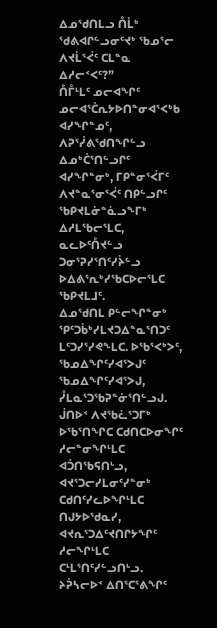ᐃᓄᖁᑎᒪᓗ ᑍᒫᒃ ᖁᕕᐊᒋᓪᓗᓂᑦᔪᒃ ᖃᓄᕐᓕ ᐱᔪᒫᕐᐹᑦ ᑕᒪᓐᓇ ᐃᓱᓕᑉᐸᑦ?”
ᑍᒤᒻᒪᑦ ᓄᓕᐊᖏᑦ ᓄᓕᐊᕐᑖᕆᔭᐅᑎᓐᓂᐊᕐᐸᒃᑲ ᐊᓯᖏᓐᓄᑦ, ᐱᕈᕐᓰᕕᖁᑎᖏᓪᓗ ᐃᓄᒃᑖᕐᑎᓪᓗᒋᑦ ᐊᓯᖏᓐᓂᒃ, ᒥᑭᓐᓂᕐᐹᒥᑦ ᐱᔪᓐᓇᕐᓂᕐᐹᑦ ᑎᑭᓪᓗᒋᑦ ᖃᑭᔪᒪᓃᓐᓈᓗᖕᒥᒃ ᐃᓱᒪᖃᓕᕐᒪᑕ, ᓇᓚᐅᑦᑍᔪᓪᓗ ᑐᓂᕐᕈᓯᕐᑎᑦᓯᔩᓪᓗ ᐅᐃᕕᕐᕆᒃᓯᖃᑕᐅᓕᕐᒪᑕ ᖃᑭᔪᒪᒧᑦ.
ᐃᓄᖁᑎᒪ ᑭᓪᓕᖏᓐᓂᒃ ᕿᑦᑐᑳᒃᓯᒪᔪᑐᐃᓐᓇᕐᑎᑐᑦ ᒪᑦᑐᓯᕐᓯᕙᖕᒪᑕ. ᐅᖃᕐᐸᒃᐳᑦ, ᖃᓄᐃᖏᑦᓯᐊᕐᐳᒍᑦ ᖃᓄᐃᖏᑦᓯᐊᕐᐳᒍ, ᓮᒪᓇᕐᑐᖃᕈᓐᓃᕐᑎᓪᓗᒍ.
ᒎᑎᐅᑉ ᐱᔪᖃᓛᕐᑐᒥᒃ ᐅᖃᕐᑎᖏᑕ ᑕᑯᑎᑕᐅᓂᖏᑦ ᓱᓕᓐᓂᖏᒻᒪᑕ ᐊᑑᑎᖃᕋᑎᒡᓗ, ᐊᔪᕐᑐᓕᓯᒪᓂᑦᓯᓐᓂᒃ ᑕᑯᑎᑦᓯᓚᐅᖏᒻᒪᑕ ᑎᒍᔭᐅᖁᓇᓯ, ᐊᔪᕆᕐᑐᐃᑦᔪᑎᒋᔭᖏᑦ ᓱᓕᖏᒻᒪᑕ ᑕᒻᒪᕐᑎᑦᓯᓪᓗᑎᒡᓗ.
ᔨᕉᓴᓕᐅᑉ ᐃᑎᕐᑕᕐᕕᖏᑦ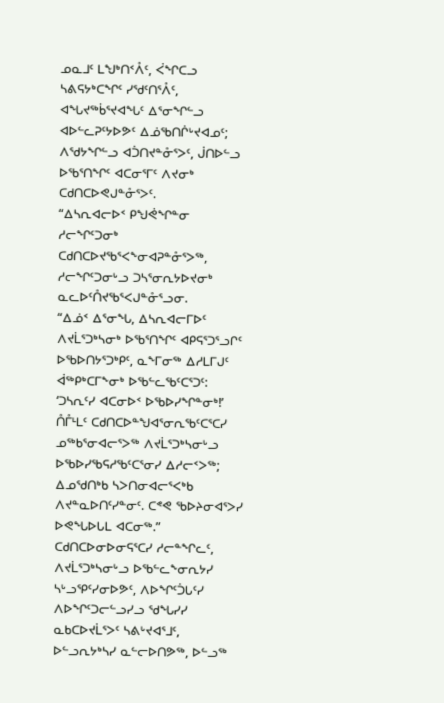ᓄᓇᒧᑦ ᒪᖑᒃᑎᑉᐰᑦ, ᐹᖏᑕᓗ ᓴᕕᕋᔭᒃᑕᖏᑦ ᓯᖁᑦᑎᕐᐰᑦ, ᐊᖓᔪᖅᑳᕐᔪᐊᖓᑦ ᐃᕐᓂᖏᓪᓗ ᐊᐅᓪᓚᕈᑦᔭᐅᕗᑦ ᐃᓅᖃᑎᒌᒡᔪᐊᓄᑦ; ᐱᖁᔭᖏᓪᓗ ᐊᑑᑎᔪᓐᓁᕐᐳᑦ, ᒎᑎᐅᓪᓗ ᐅᖃᕐᑎᖏᑦ ᐊᑕᓂᕐᒥᑦ ᐱᔪᓂᒃ ᑕᑯᑎᑕᐅᕙᒍᓐᓁᕐᐳᑦ.
“ᐃᓴᕆᐊᓕᐅᑉ ᑭᖑᕚᖏᓐᓂ ᓱᓕᖏᑦᑐᓂᒃ ᑕᑯᑎᑕᐅᔪᖃᕐᐸᖕᓂᐊᕈᓐᓁᕐᐳᖅ, ᓱᓕᖏᑦᑐᓂᒡᓗ ᑐᓴᕐᓂᕆᔭᐅᔪᓂᒃ ᓇᓚᐅᑦᑍᔪᖃᕐᐸᒍᓐᓁᕐᓗᓂ.
“ᐃᓅᑉ ᐃᕐᓂᖓ, ᐃᓴᕆᐊᓕᒥᐅᑦ ᐱᔪᒫᕐᑐᒃᓴᓂᒃ ᐅᖃᕐᑎᖏᑦ ᐊᑭᕋᕐᑐᕐᓗᒋᑦ ᐅᖃᐅᑎᔭᕐᑐᒃᑭᑦ, ᓇᖕᒥᓂᖅ ᐃᓱᒪᒥᒍᑦ ᐋᖅᑭᒃᑕᒥᖕᓂᒃ ᐅᖃᓪᓚᖃᑦᑕᕐᑐᑦ: ‘ᑐᓴᕆᑦᓯ ᐊᑕᓂᐅᑉ ᐅᖃᐅᓯᖏᓐᓂᒃ!’
ᑍᒤᒻᒪᑦ ᑕᑯᑎᑕᐅᓐᖑᐊᕐᓂᕆᖃᑦᑕᕐᑕᓯ ᓄᖅᑲᕐᓂᐊᓕᕐᐳᖅ ᐱᔪᒫᕐᑐᒃᓴᓂᒡᓗ ᐅᖃᐅᓯᖃᕋᓱᖃᑦᑕᕐᓂᓯ ᐃᓱᓕᑉᐳᖅ; ᐃᓄᖁᑎᒃᑲ ᓴᐳᑎᓂᐊᓕᕐᐸᒃᑲ ᐱᔪᓐᓇᐅᑎᑦᓯᓐᓂᑦ. ᑕᕝᕙ ᖃᐅᔨᓂᐊᕐᐳᓯ ᐅᕙᖓᐅᒐᒪ ᐊᑕᓂᖅ.”
ᑕᑯᑎᑕᐅᓂᐅᓂᕋᕐᑕᓯ ᓱᓕᓐᖏᓚᑦ, ᐱᔪᒫᕐᑐᒃᓴᓂᒡᓗ ᐅᖃᓪᓚᖕᓂᕆᔭᓯ ᓴᒡᓗᕿᑦᓯᓂᐅᕗᑦ, ᐱᐅᖏᑦᑑᒐᑦᓯ ᐱᐅᖏᑦᑐᓕᓪᓗᓯᓗ ᖁᖓᓯᓯ ᓇᑲᑕᐅᔪᒫᕐᐳᑦ ᓴᕕᒡᔪᐊᕐᒧᑦ, ᐅᓪᓗᕆᔭᒃᓴᓯ ᓇᓪᓕᐅᑎᕗᖅ, ᐅᓪᓗᖅ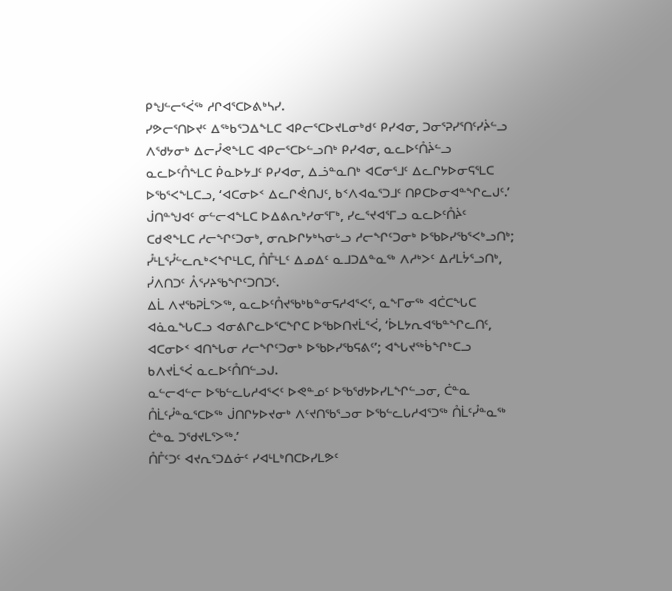ᑭᖑᓪᓕᕐᐹᖅ ᓱᒋᐊᕐᑕᐅᕕᒃᓴᓯ.
ᓯᕗᓕᕐᑎᐅᔪᑦ ᐃᖅᑲᕐᑐᐃᖕᒪᑕ ᐊᑭᓕᕐᑕᐅᔪᒪᓂᒃᑯᑦ ᑭᓯᐊᓂ, ᑐᓂᕐᕈᓯᕐᑎᑦᓯᔩᓪᓗ ᐱᖁᔭᓂᒃ ᐃᓕᓮᕙᖕᒪᑕ ᐊᑭᓕᕐᑕᐅᓪᓗᑎᒃ ᑭᓯᐊᓂ, ᓇᓚᐅᑦᑍᔩᓪᓗ ᓇᓚᐅᑦᑍᖕᒪᑕ ᑮᓇᐅᔭᒧᑦ ᑭᓯᐊᓂ, ᐃᓘᓐᓇᑎᒃ ᐊᑕᓂᕐᒧᑦ ᐃᓚᒋᔭᐅᓂᕋᕐᒪᑕ ᐅᖃᕐᐸᖕᒪᑕᓗ, ‘ᐊᑕᓂᐅᑉ ᐃᓚᒋᕚᑎᒍᑦ, ᑲᑉᐱᐊᓇᕐᑐᒧᑦ ᑎᑭᑕᐅᓂᐊᓐᖏᓚᒍᑦ.’
ᒎᑎᓐᖑᐊᑦ ᓂᓪᓕᐊᖕᒪᑕ ᐅᐃᕕᕆᒃᓯᓂᕐᒥᒃ, ᓯᓚᕐᔪᐊᕐᒥᓗ ᓇᓚᐅᑦᑍᔩᑦ ᑕᑯᕙᖕᒪᑕ ᓱᓕᖏᑦᑐᓂᒃ, ᓂᕆᐅᒋᔭᒃᓴᓂᒡᓗ ᓱᓕᖏᑦᑐᓂᒃ ᐅᖃᐅᓯᖃᕐᐸᒃᓗᑎᒃ; ᓮᒻᒪᕐᓮᓪᓚᕆᒃᐸᖏᒻᒪᑕ, ᑍᒤᒻᒪᑦ ᐃᓄᐃᑦ ᓇᒧᑐᐃᓐᓇᖅ ᐱᓱᒃᐳᑦ ᐃᓱᒪᔮᕐᓗᑎᒃ, ᓰᐱᑎᑐᑦ ᐰᕐᓯᔨᖃᖏᑦᑐᑎᑐᑦ.
ᐃᒫ ᐱᔪᖃᕈᒫᕐᐳᖅ, ᓇᓚᐅᑦᑍᔪᖃᒃᑲᓐᓂᕋᓱᐊᕐᐸᑦ, ᓇᖕᒥᓂᖅ ᐊᑖᑕᖓᑕ ᐊᓈᓇᖓᑕᓗ ᐊᓂᕕᒋᓚᐅᕐᑕᖏᑕ ᐅᖃᐅᑎᔪᒫᕐᐹ, ‘ᐆᒪᔭᕆᐊᖃᓐᖏᓚᑎᑦ, ᐊᑕᓂᐅᑉ ᐊᑎᖓᓂ ᓱᓕᖏᑦᑐᓂᒃ ᐅᖃᐅᓯᖃᕋᕕᑦ’; ᐊᖓᔪᖅᑳᖏᒃᑕᓗ ᑲᐱᔪᒫᕐᐹ ᓇᓚᐅᑦᑍᑎᓪᓗᒍ.
ᓇᓪᓕᐊᓪᓕ ᐅᖃᓪᓚᒐᓱᐊᕐᐸᑦ ᐅᕙᓐᓄᑦ ᐅᖃᖁᔭᐅᓯᒪᖏᓪᓗᓂ, ᑖᓐᓇ ᑍᒫᑦᓮᓐᓇᕐᑕᐅᖅ ᒎᑎᒋᔭᐅᔪᓂᒃ ᐱᑦᔪᑎᖃᕐᓗᓂ ᐅᖃᓪᓚᒐᓱᐊᕐᑐᖅ ᑍᒫᑦᓮᓐᓇᖅ ᑖᓐᓇ ᑐᖁᔪᒪᕐᐳᖅ.’
ᑍᒤᑦᑐᑦ ᐊᔪᕆᕐᑐᐃᓃᑦ ᓯᐊᒻᒪᒃᑎᑕᐅᓯᒪᕗᑦ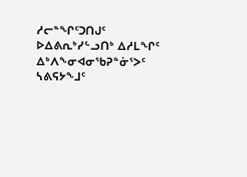ᓱᓕᓐᖏᑦᑐᑎᒍᑦ ᐅᐃᕕᕆᒃᓯᓪᓗᑎᒃ ᐃᓱᒪᖏᑦ ᐃᒃᐱᖕᓂᐊᓂᖃᕈᓐᓃᕐᐳᑦ ᓴᕕᕋᔭᖕᒧᑦ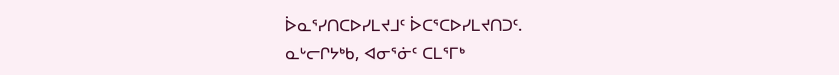ᐆᓇᕐᓯᑎᑕᐅᓯᒪᔪᒧᑦ ᐆᑕᕐᑕᐅᓯᒪᔪᑎᑐᑦ.
ᓇᒡᓕᒋᔭᒃᑲ, ᐊᓂᕐᓃᑦ ᑕᒪᕐᒥᒃ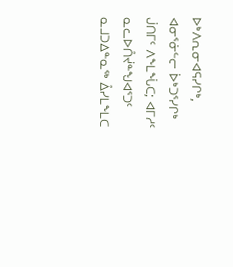ᐅᒃᐱᕆᓂᐊᕋᓯᒋᒃ, ᐊᓂᕐᓃᓪᓕ ᐆᒃᑐᕐᓯᒋᒃ ᒎᑎᒥᑦ ᐱᖕᒪᖔᑕ; ᐊᒥᓱᑦ ᓇᓚᐅᑍᔫᓐᖑᐊᕐᑐᑦ ᓇᒧᑐᐃᓐᓇᖅ ᐂᓯᒪᖕᒪᑕ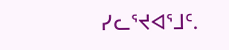ᓯᓚᕐᔪᐊᕐᒧᑦ.